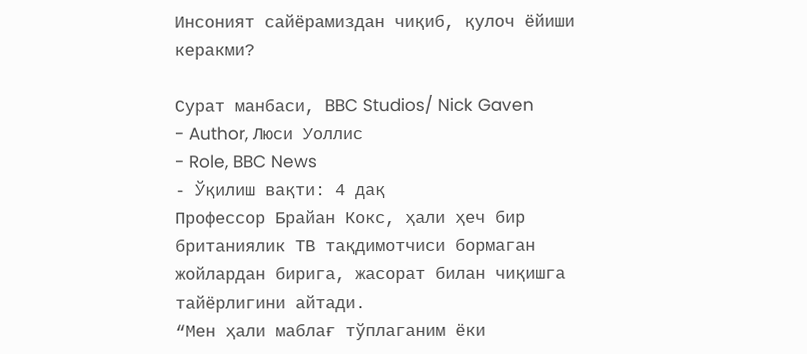Инсоният сайёрамиздан чиқиб, қулоч ёйиши керакми?

Сурат манбаси, BBC Studios/ Nick Gaven
- Author, Люси Уоллис
- Role, BBC News
- Ўқилиш вақти: 4 дақ
Профессор Брайан Кокс, ҳали ҳеч бир британиялик ТВ тақдимотчиси бормаган жойлардан бирига, жасорат билан чиқишга тайёрлигини айтади.
“Мен ҳали маблағ тўплаганим ёки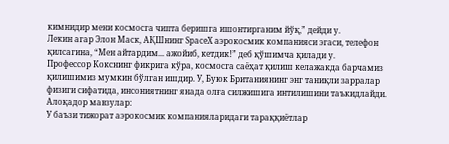кимнидир мени космосга чипта беришга ишонтирганим йўқ,” дейди у.
Лекин агар Элон Маск, АҚШнинг SpaceX аэрокосмик компанияси эгаси, телефон қилсагина, “Мен айтардим... ажойиб, кетдик!” деб қўшимча қилади у.
Профессор Кокснинг фикрига кўра, космосга саёҳат қилиш келажакда барчамиз қилишимиз мумкин бўлган ишдир. У, Буюк Британиянинг энг таниқли зарралар физиги сифатида, инсониятнинг янада олға силжишига интилишини таъкидлайди.
Алоқадор мавзулар:
У баъзи тижорат аэрокосмик компанияларидаги тараққиётлар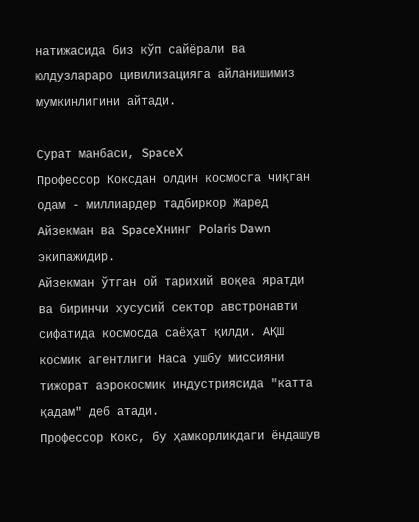натижасида биз кўп сайёрали ва юлдузлараро цивилизацияга айланишимиз мумкинлигини айтади.

Сурат манбаси, SpaceX
Профессор Коксдан олдин космосга чиқган одам - миллиардер тадбиркор Жаред Айзекман ва SpaceXнинг Polaris Dawn экипажидир.
Айзекман ўтган ой тарихий воқеа яратди ва биринчи хусусий сектор австронавти сифатида космосда саёҳат қилди. АҚШ космик агентлиги Наса ушбу миссияни тижорат аэрокосмик индустриясида "катта қадам" деб атади.
Профессор Кокс, бу ҳамкорликдаги ёндашув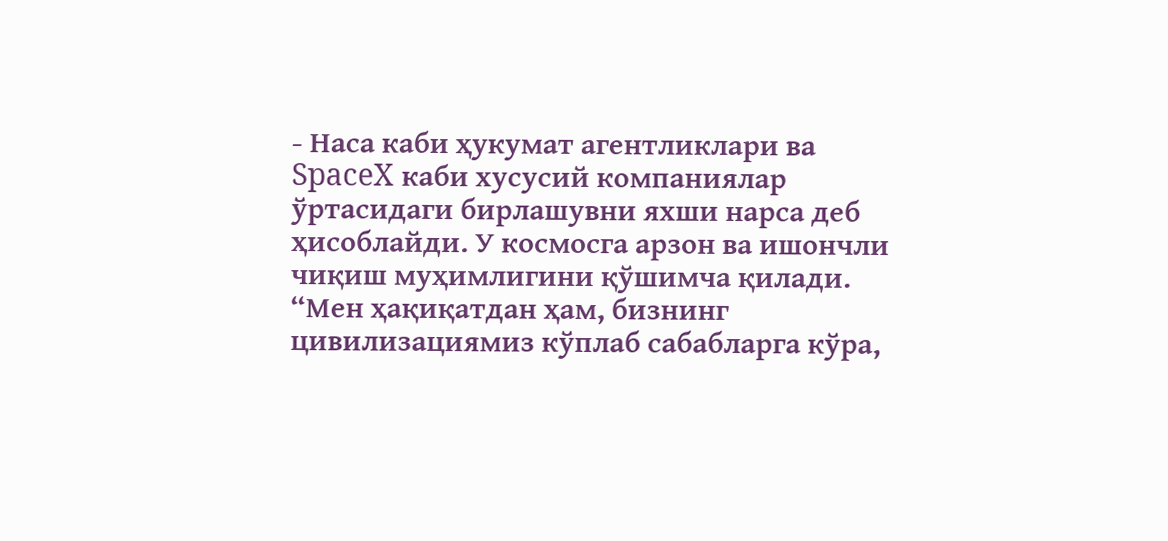- Наса каби ҳукумат агентликлари ва SpaceX каби хусусий компаниялар ўртасидаги бирлашувни яхши нарса деб ҳисоблайди. У космосга арзон ва ишончли чиқиш муҳимлигини қўшимча қилади.
“Мен ҳақиқатдан ҳам, бизнинг цивилизациямиз кўплаб сабабларга кўра,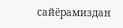сайёрамиздан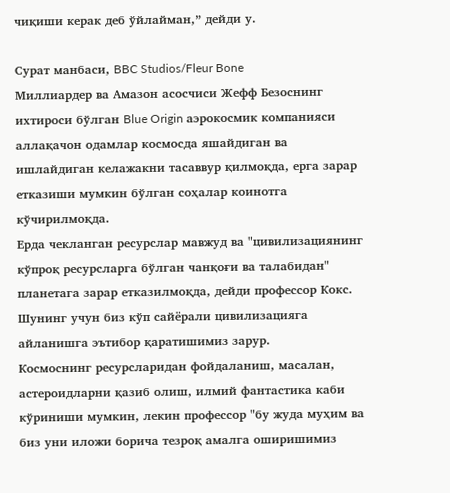чиқиши керак деб ўйлайман,” дейди у.

Сурат манбаси, BBC Studios/Fleur Bone
Миллиардер ва Амазон асосчиси Жефф Безоснинг ихтироси бўлган Blue Origin аэрокосмик компанияси аллақачон одамлар космосда яшайдиган ва ишлайдиган келажакни тасаввур қилмоқда, ерга зарар етказиши мумкин бўлган соҳалар коинотга кўчирилмоқда.
Ерда чекланган ресурслар мавжуд ва "цивилизациянинг кўпроқ ресурсларга бўлган чанқоғи ва талабидан" планетага зарар етказилмоқда, дейди профессор Кокс. Шунинг учун биз кўп сайёрали цивилизацияга айланишга эътибор қаратишимиз зарур.
Космоснинг ресурсларидан фойдаланиш, масалан, астероидларни қазиб олиш, илмий фантастика каби кўриниши мумкин, лекин профессор "бу жуда муҳим ва биз уни иложи борича тезроқ амалга оширишимиз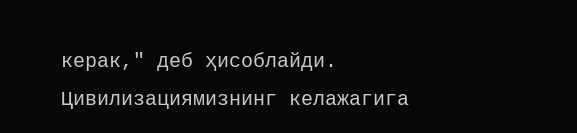керак," деб ҳисоблайди.
Цивилизациямизнинг келажагига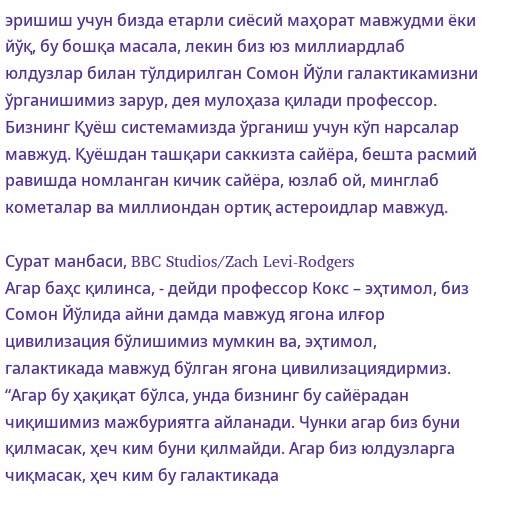эришиш учун бизда етарли сиёсий маҳорат мавжудми ёки йўқ, бу бошқа масала, лекин биз юз миллиардлаб юлдузлар билан тўлдирилган Сомон Йўли галактикамизни ўрганишимиз зарур, дея мулоҳаза қилади профессор.
Бизнинг Қуёш системамизда ўрганиш учун кўп нарсалар мавжуд. Қуёшдан ташқари саккизта сайёра, бешта расмий равишда номланган кичик сайёра, юзлаб ой, минглаб кометалар ва миллиондан ортиқ астероидлар мавжуд.

Сурат манбаси, BBC Studios/Zach Levi-Rodgers
Агар баҳс қилинса, - дейди профессор Кокс – эҳтимол, биз Сомон Йўлида айни дамда мавжуд ягона илғор цивилизация бўлишимиз мумкин ва, эҳтимол, галактикада мавжуд бўлган ягона цивилизациядирмиз.
“Агар бу ҳақиқат бўлса, унда бизнинг бу сайёрадан чиқишимиз мажбуриятга айланади. Чунки агар биз буни қилмасак, ҳеч ким буни қилмайди. Агар биз юлдузларга чиқмасак, ҳеч ким бу галактикада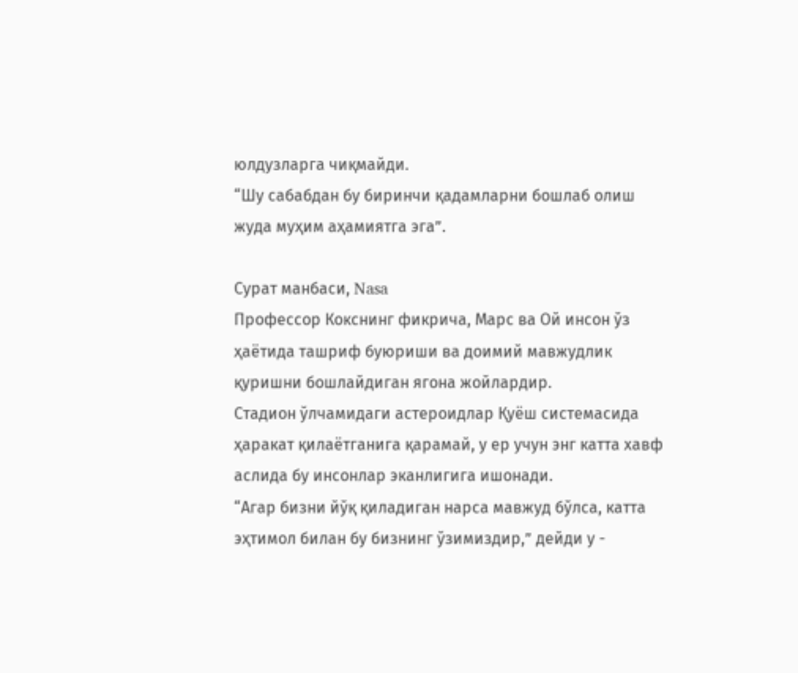юлдузларга чиқмайди.
“Шу сабабдан бу биринчи қадамларни бошлаб олиш жуда муҳим аҳамиятга эга”.

Сурат манбаси, Nasa
Профессор Кокснинг фикрича, Марс ва Ой инсон ўз ҳаётида ташриф буюриши ва доимий мавжудлик қуришни бошлайдиган ягона жойлардир.
Стадион ўлчамидаги астероидлар Қуёш системасида ҳаракат қилаётганига қарамай, у ер учун энг катта хавф аслида бу инсонлар эканлигига ишонади.
“Агар бизни йўқ қиладиган нарса мавжуд бўлса, катта эҳтимол билан бу бизнинг ўзимиздир,” дейди у -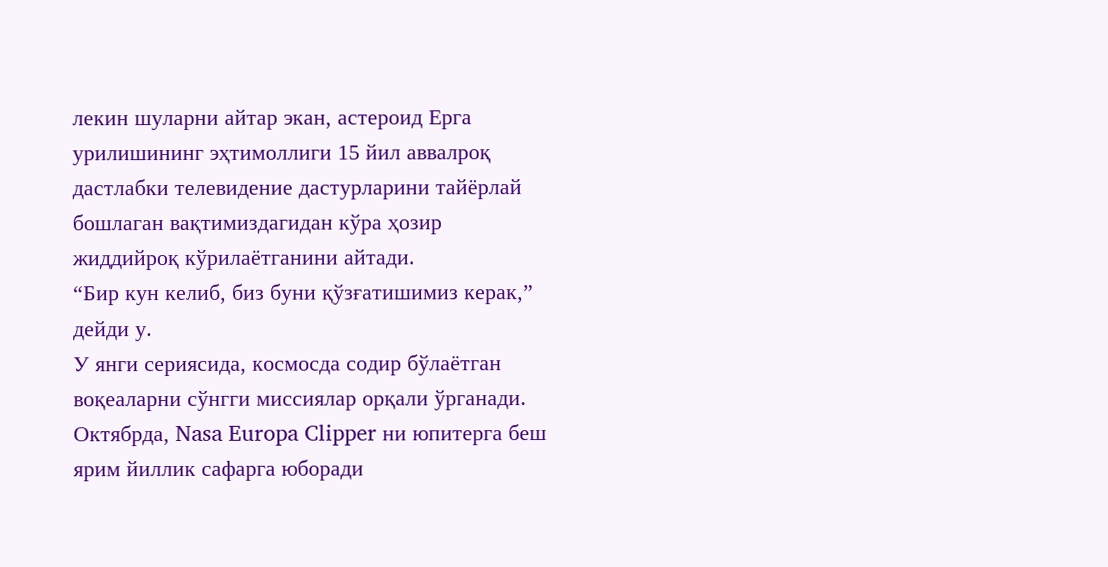лекин шуларни айтар экан, астероид Ерга урилишининг эҳтимоллиги 15 йил аввалроқ дастлабки телевидение дастурларини тайёрлай бошлаган вақтимиздагидан кўра ҳозир жиддийроқ кўрилаётганини айтади.
“Бир кун келиб, биз буни қўзғатишимиз керак,” дейди у.
У янги сериясида, космосда содир бўлаётган воқеаларни сўнгги миссиялар орқали ўрганади. Октябрда, Nasa Europa Clipper ни юпитерга беш ярим йиллик сафарга юборади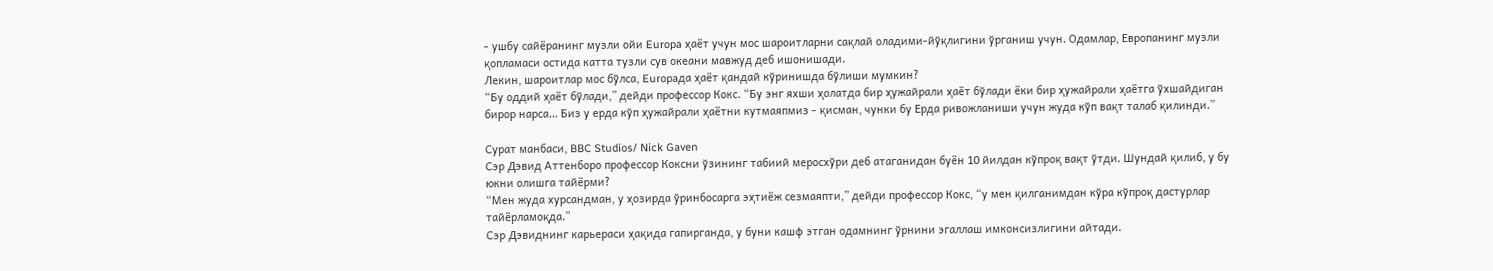- ушбу сайёранинг музли ойи Europa ҳаёт учун мос шароитларни сақлай оладими-йўқлигини ўрганиш учун. Одамлар, Европанинг музли қопламаси остида катта тузли сув океани мавжуд деб ишонишади.
Лекин, шароитлар мос бўлса, Europaда ҳаёт қандай кўринишда бўлиши мумкин?
“Бу оддий ҳаёт бўлади,” дейди профессор Кокс. “Бу энг яхши ҳолатда бир ҳужайрали ҳаёт бўлади ёки бир ҳужайрали ҳаётга ўхшайдиган бирор нарса... Биз у ерда кўп ҳужайрали ҳаётни кутмаяпмиз - қисман, чунки бу Ерда ривожланиши учун жуда кўп вақт талаб қилинди.”

Сурат манбаси, BBC Studios/ Nick Gaven
Сэр Дэвид Аттенборо профессор Коксни ўзининг табиий меросхўри деб атаганидан буён 10 йилдан кўпроқ вақт ўтди. Шундай қилиб, у бу юкни олишга тайёрми?
“Мен жуда хурсандман, у ҳозирда ўринбосарга эҳтиёж сезмаяпти,” дейди профессор Кокс, “у мен қилганимдан кўра кўпроқ дастурлар тайёрламоқда.”
Сэр Дэвиднинг карьераси ҳақида гапирганда, у буни кашф этган одамнинг ўрнини эгаллаш имконсизлигини айтади.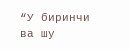“У биринчи ва шу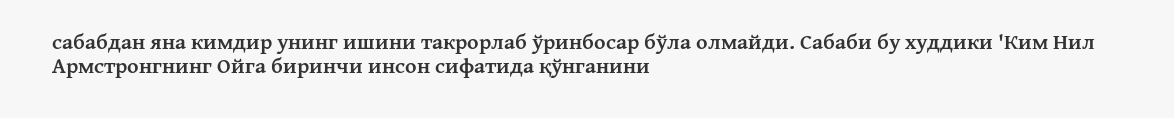сабабдан яна кимдир унинг ишини такрорлаб ўринбосар бўла олмайди. Сабаби бу худдики 'Ким Нил Армстронгнинг Ойга биринчи инсон сифатида қўнганини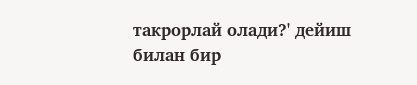такрорлай олади?' дейиш билан бир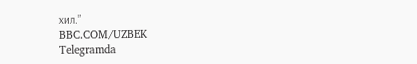хил.”
BBC.COM/UZBEK
Telegramda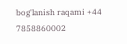bog'lanish raqami +44 7858860002